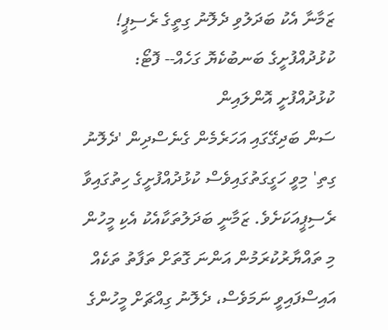ޒަމާނާ އެކު ބަދަލުވި ދެލޮނު ގިތީގެ ރެސިޕީ!
ކުޅުދުއްފުށީގެ ބަނބުކެޔޮ ގަހެއް-- ފޮޓޯ: ކުޅުދުއްފުށީ އޮންލައިން
ސަން ބަދިގޭގައި އަހަރެމެން ގެނެސްދިން 'ދެލޮނު ގިތި' މިވީ ހަގީގަތުގައިވެސް ކުޅުދުއްފުށީގެ ހިތުގައިވާ ރެސިޕީއަކަށެވެ. ޒަމާނީ ބަދަލުތަކާއެކު އެކި މީހުން މި ތައްޔާރުކުރަމުން އަންނަ ގޮތަށް ތަފާތު ތަކެއް އައިސްފައިވީ ނަމަވެސް، ދެލޮނު ގިއްޗަށް މީހުންގެ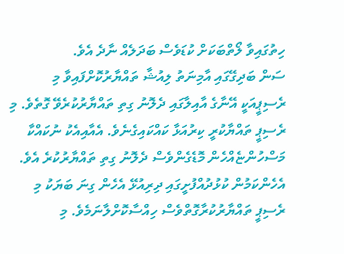ހިތުގައިވާ ލޯތްބަކަށް ކުޑަވެސް ބަދަލެއް ނާދެ އެވެ.
ސަން ބަދިގޭގައި އާމިނަތު ލިއުޝާ ތައްޔާރުކޮށްފައިވާ މި ރެސިޕީއަކީ އޭނާގެ އާއިލާގައި ދެލޮނު ގިތި ތައްޔާރުކުރެވޭ ގޮތެވެ. މި ރެސިޕީ ތައްޔާކުރީ ކިރުއަޅާ ކައްކައިގެނެވެ. އެއާއިއެކު ނުކައްކާ މަސްހުންޏެއްހެން މޮޑެގެންވެސް ދެލޮނު ގިތި ތައްޔާރުކުރެ އެވެ.
އެހެންކަމުން ކުޅުދުއްފުށީގައި ދިރިއުޅޭ އެހެން ގިނަ ބަޔަކު މި ރެސިޕީ ތައްޔާރުކުރާގޮތްވެސް ހިއްސާކޮށްލާނަމެވެ. މި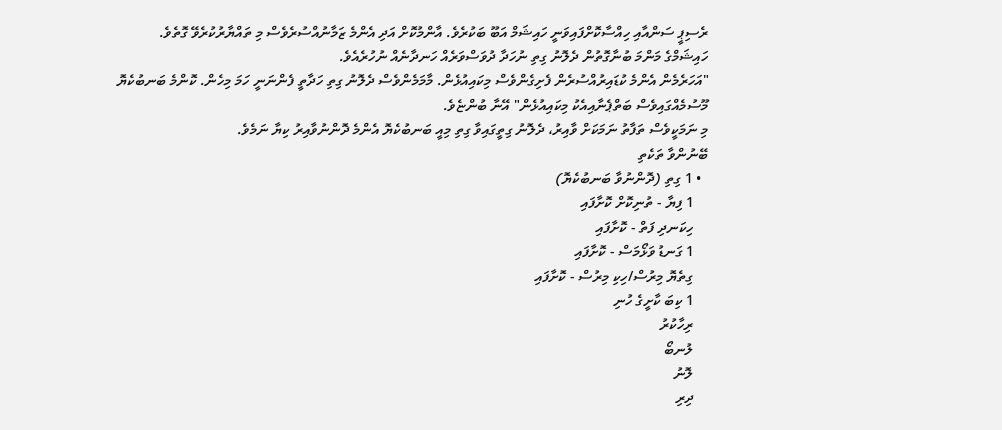ރެސިޕީ ސަންއާއި ހިއްސާކޮށްފައިވަނީ ހައިޝަމް އަބޫ ބަކުރެވެ. އާންމުކޮށް އަދި އެންމެ ޒަމާނުއްސުރެވެސް މި ތައްޔާރުކުރެވޭ ގޮތެވެ.
ހައިޝަމްގެ މަންމަ ބުނާގޮތުން ދެލޮނު ގިތި ނުހަދާ ދުވަސްވަރެއް ހަނދާނެއް ނުހުރެއެވެ.
"އަހަރެމެން އެންމެ ކުޑައިރުއްސުރެން ފެށިގެންވެސް މިކައިއުޅެން. މާމަމެންވެސް ދެލޮނު ގިތި ހަދާތީ ފެންނަނީ ހަމަ މިހެން. ކޮންމެ ބަނބުކެޔޮ މޫސުމެއްގައިވެސް ބަތްޕެނާއިއެކު މިކައިއުޅެން" އޭނާ ބުންޏެވެ.
މި ނަމަކީވެސް ތަފާތު ނަމަކަށް ވާއިރު، ދެލޮނު ގިތީގައިވާ ގިތި މިއީ ބަނބުކެޔޮ އެންމެ ދޮންނުވާއިރު ކިޔާ ނަމެވެ.
ބޭނުންވާ ތަކެތި
  • 1 ގިތި (ދޮންނުވާ ބަނބުކެޔޮ)
    1 ފިޔާ - ތުނިކޮށް ކޮށާފައި
    ހިކަނދި ފަތް - ކޮށާފައި
    1 ގަނޑު ވަޅޯމަސް - ކޮށާފައި
    ގިތެޔޮ މިރުސް/ހިކި މިރުސް - ކޮށާފައި
    1 ކިބަ ކާށީގެ ހުނި
    ރިހާކުރު
    ލުނބޯ
    ލޮނު
    ދިރި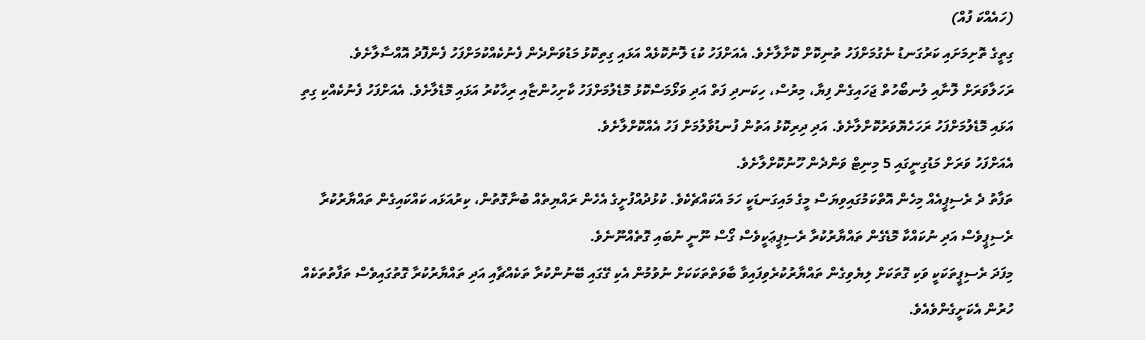(ހައެއްކަ ފުއް)
ގިތީގެ ތޮށިމަށައި ކަރުގަނޑު ނެގުމަށްފަހު ތުނިކޮށް ކޮށާލާށެވެ. އެއަށްފަހު ކުޑަ ލޮނުކޮޅެއް އަޅައި ގިތިކޮޅު މަޑުވަންދެން ފެނުކެއްކުމަށްފަހު ފެންފޮދު އޮއްސާލާށެވެ.
ރަހަލާވަރަށް ލޮނާއި ލުނބޯހުތް ޖަހައިގެން ފިޔާ، މިރުސް، ހިކަނދި ފަތް އަދި ވަޅޯމަސްކޮޅު މޮޑެލުމަށްފަހު ކާށިހުންޏާއި ރިހާކުރު އަޅައި މޮޑެލާށެވެ. އެއަށްފަހު ފެނުކެއްކި ގިތި އަޅައި މޮޑެލުމަށްފަހު ރަހަހެޔޮވަރުކޮށްލާށެވެ. އަދި ދިރިކޮޅު އަތުން ފުނޑުވާލުމަށް ފަހު އެއްކޮށްލާށެވެ.
އެއަށްފަހު ވަރަށް މަޑުގިނީގައި 5 މިނިޓް ވަންދެން ހޫނުކޮށްލާށެވެ.
ތަފާތު ދެ ރެސިޕީއެއް މިހެން އޮތްކަމުގައިވިޔަސް މީގެ މައިގަނޑަކީ ހަމަ އެކައްޗެކެވެ. ކުޅުދުއްފުށީގެ އެހެން ރައްޔިތެއް ބުނާގޮތުން، ކިރުއަޅައ ކައްކައިގެން ތައްޔާރުކުރާ ރެސިޕީވެސް އަދި ނުކައްކާ މޮޑެގެން ތައްޔާރުކުރާ ރެސިޕީޢަކީވެސް ގޯސް ނޫނީ ނުބައި ގޮތެއްނޫނެވެ.
މިފަދަ ރެސިޕީތަކަކީ ވަކި ގޮތަކަށް ލިޔެވިގެން ތައްޔާރުކުރެވިފައިވާ ބާވަތްތަކަކަށް ނުވުމުން އެކި ގޭގައި ބޭނުންކުރާ ތަކެއްޗާއި އަދި ތައްޔާރުކުރާ ގޮތުގައިވެސް ތަފާތުތަކެއް ހުރުން އެކަށީގެންވެއެވެ.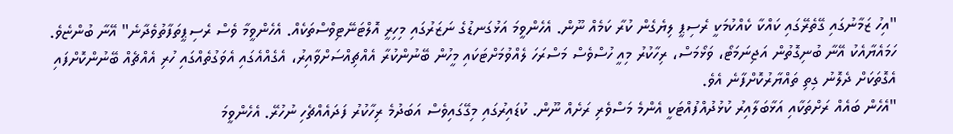"އިހު ޒަމާނުގައި ގޭތެރޭގައި ކައްކާ ކެއްކުމަކީ ރެސިޕީ ލިޔެގެން ކުރާ ކަމެއް ނޫން. އެހެންވީމަ އަޅުގަނޑުގެ ނަޒަރުގައި މިހިރީ އޮލްޓަނޭޓިވްސްތަކެއް. އެހެންވީމާ ވެސް ރެސިޕީތަފާތުވެދާނެ" އޭނާ ބުންޏެވެ.
ހަމައެޔާއެކު އޭނާ ބުނިގޮތުން އަޖިނަމަޓޯ، ވަޅޯމަސް، ރިހާކުރު މިއީ ހުސްވެސް މަސްރަހަ ލެއްވުމަށްޓަކައި މީހުން ބޭނުންކުރާ އެއްޗިއްސަށްވާއިރު، އެގެއްއެގައި އެވަގުތެއްގައި ހުރި އެއްޗެއް ބޭނުންކޮށްފައި އެގޮތަކަށް ދެލޮނު ގިތި ތައްޔާރުކޮށްފާނެ އެވެ.
"އެހެން ބައެއް ރަށްތަކާއި އަޅާބަލާއިރު ކުޅުދުއްފުއްޓަކީ އެންމެ މަސްވެރި ރަށެއް ނޫން. ކުޑައިރުގައި މިގޭގައިވެސް އަބަދުމެ ރިހާކުރު ފަދައެއްޗެހި ނުހުރޭ. އެހެންވީމަ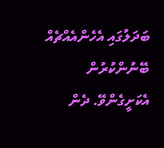ބަދަލުގައި އެހެންއެއްޗެއް ބޭނުންކުރުން އެކަށީގެންވޭ. ދެން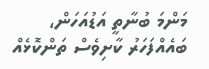މަންމަ ބުނާތީ އަޑުއަހަން، ބައެއްފަހަރު ކާށިވެސް ތަންކޮޅެއް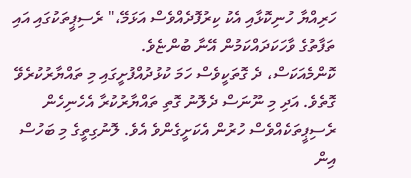ހަރިއްޔާ ހުނިކޮޅާއި އެކު ކިރުފޮދެއްވެސް އަޅަމޭ،" ރެސިޕީތަކުގައި އައި ތަފާތުގެ ވާހަކަދައްކަމުން އޭނާ ބުންޏެވެ.
ކޮންމެއަކަސް، ދެ ގޮތަކީވެސް ހަމަ ކުޅުދުއްފުށީގައި މި ތައްޔާރުކުރެވޭ ގޮތެވެ. އަދި މި ނޫނަސް ދެލޮނު ގޮތި ތައްޔާރުކުރާ އެހެނިހެން ރެސިޕީތަކެއްވެސް ހުރުން އެކަށީގެންވެ އެވެ. ލޮނުގިތީގެ މި ބަހުސް އިން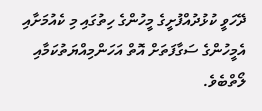ދޭހަވީ ކުޅުދުއްފުށީގެ މީހުންގެ ހިތުގައި މި ކެއުމަށާއި އެމީހުންގެ ސަގާފަތަށް އޮތް އަހަންމިއްޔަތުކަމާއި ލޯތްބެވެ.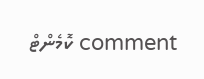comment ކޮމެންޓް